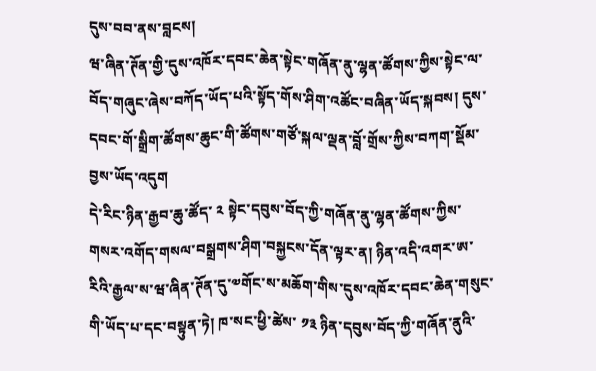དུས་བབ་ནས་བླངས།
ཝ་ཞིན་ཊོན་གྱི་དུས་འཁོར་དབང་ཆེན་སྟེང་གཞོན་ནུ་ལྷན་ཚོགས་ཀྱིས་སྟེང་ལ་བོད་གཞུང་ཞེས་བཀོད་ཡོད་པའི་སྟོད་གོས་ཤིག་འཚོང་བཞིན་ཡོད་སྐབས། དུས་དབང་གོ་སྒྲིག་ཚོགས་ཆུང་གི་ཚོགས་གཙོ་སྐལ་ལྡན་བློ་གྲོས་ཀྱིས་བཀག་སྡོམ་བྱས་ཡོད་འདུག
དེ་རིང་ཉིན་རྒྱབ་ཆུ་ཚོད་ ༢ སྟེང་དབུས་བོད་ཀྱི་གཞོན་ནུ་ལྷན་ཚོགས་ཀྱིས་གསར་འགོད་གསལ་བསྒྲགས་ཤིག་བསྐྱངས་དོན་ལྟར་ན། ཉིན་འདི་འགར་ཨ་རིའི་རྒྱལ་ས་ཝ་ཞིན་ཊོན་དུ་༧གོང་ས་མཆོག་གིས་དུས་འཁོར་དབང་ཆེན་གསུང་གི་ཡོད་པ་དང་བསྟུན་ཏེ། ཁ་སང་ཕྱི་ཚེས་ ༡༣ ཉིན་དབུས་བོད་ཀྱི་གཞོན་ནུའི་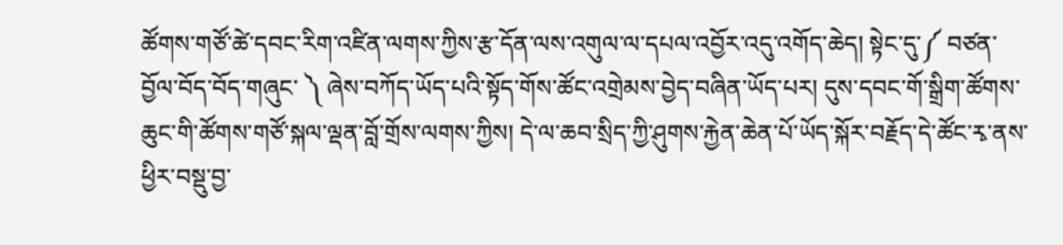ཚོགས་གཙོ་ཚེ་དབང་རིག་འཛིན་ལགས་ཀྱིས་རྩ་དོན་ལས་འགུལ་ལ་དཔལ་འབྱོར་འདུ་འགོད་ཆེད། སྟེང་དུ་༼ བཙན་བྱོལ་བོད་བོད་གཞུང་ ༽ ཞེས་བཀོད་ཡོད་པའི་སྟོད་གོས་ཚོང་འགྲེམས་བྱེད་བཞིན་ཡོད་པར། དུས་དབང་གོ་སྒྲིག་ཚོགས་ཆུང་གི་ཚོགས་གཙོ་སྐལ་ལྡན་བློ་གྲོས་ལགས་ཀྱིས། དེ་ལ་ཆབ་སྲིད་ཀྱི་ཤུགས་རྐྱེན་ཆེན་པོ་ཡོད་སྐོར་བརྗོད་དེ་ཚོང་རྭ་ནས་ཕྱིར་བསྡུ་བྱ་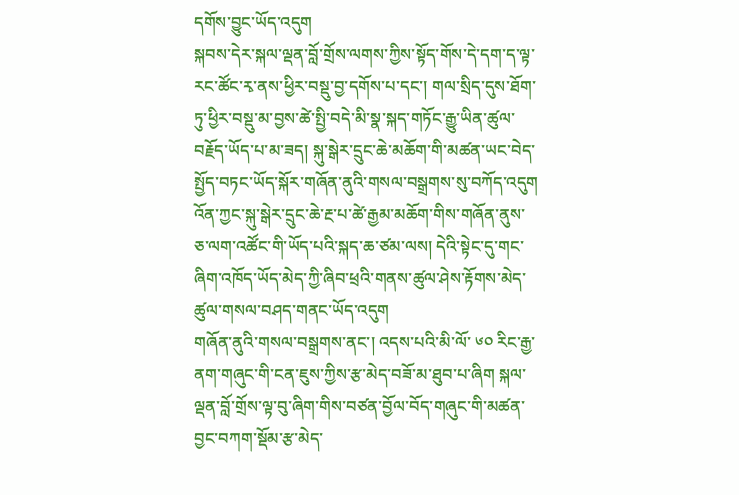དགོས་བྱུང་ཡོད་འདུག
སྐབས་དེར་སྐལ་ལྡན་བློ་གྲོས་ལགས་ཀྱིས་སྟོད་གོས་དེ་དག་ད་ལྟ་རང་ཚོང་རྭ་ནས་ཕྱིར་བསྡུ་བྱ་དགོས་པ་དང་། གལ་སྲིད་དུས་ཐོག་ཏུ་ཕྱིར་བསྡུ་མ་བྱས་ཚེ་སྤྱི་བདེ་མི་སྣ་སྐད་གཏོང་རྒྱུ་ཡིན་ཚུལ་བརྗོད་ཡོད་པ་མ་ཟད། སྐུ་སྒེར་དྲུང་ཆེ་མཆོག་གི་མཚན་ཡང་བེད་སྤྱོད་བཏང་ཡོད་སྐོར་གཞོན་ནུའི་གསལ་བསྒྲགས་སུ་བཀོད་འདུག འོན་ཀྱང་སྐུ་སྒེར་དྲུང་ཆེ་རྔ་པ་ཚེ་རྒྱམ་མཆོག་གིས་གཞོན་ནུས་ཅ་ལག་འཚོང་གི་ཡོད་པའི་སྐད་ཆ་ཙམ་ལས། དེའི་སྟེང་དུ་གང་ཞིག་འཁོད་ཡོད་མེད་ཀྱི་ཞིབ་ཕྲའི་གནས་ཚུལ་ཤེས་རྟོགས་མེད་ཚུལ་གསལ་བཤད་གནང་ཡོད་འདུག
གཞོན་ནུའི་གསལ་བསྒྲགས་ནང་། འདས་པའི་མི་ལོ་ ༦༠ རིང་རྒྱ་ནག་གཞུང་གི་ངན་ཇུས་ཀྱིས་རྩ་མེད་བཟོ་མ་ཐུབ་པ་ཞིག སྐལ་ལྡན་བློ་གྲོས་ལྟ་བུ་ཞིག་གིས་བཙན་བྱོལ་བོད་གཞུང་གི་མཚན་བྱང་བཀག་སྡོམ་རྩ་མེད་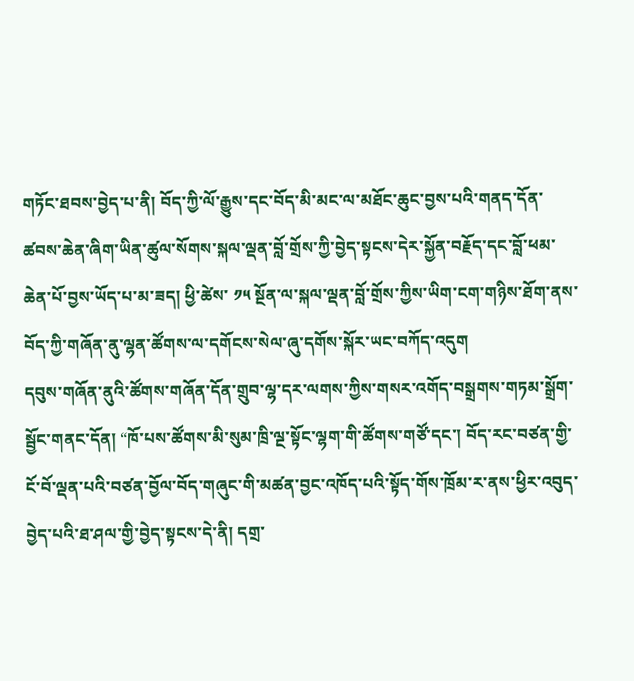གཏོང་ཐབས་བྱེད་པ་ནི། བོད་ཀྱི་ལོ་རྒྱུས་དང་བོད་མི་མང་ལ་མཐོང་ཆུང་བྱས་པའི་གནད་དོན་ཚབས་ཆེན་ཞིག་ཡིན་ཚུལ་སོགས་སྐལ་ལྡན་བློ་གྲོས་ཀྱི་བྱེད་སྟངས་དེར་སྐྱོན་བརྗོད་དང་བློ་ཕམ་ཆེན་པོ་བྱས་ཡོད་པ་མ་ཟད། ཕྱི་ཚེས་ ༡༥ སྔོན་ལ་སྐལ་ལྡན་བློ་གྲོས་ཀྱིས་ཡིག་ངག་གཉིས་ཐོག་ནས་བོད་ཀྱི་གཞོན་ནུ་ལྷན་ཚོགས་ལ་དགོངས་སེལ་ཞུ་དགོས་སྐོར་ཡང་བཀོད་འདུག
དབུས་གཞོན་ནུའི་ཚོགས་གཞོན་དོན་གྲུབ་ལྷ་དར་ལགས་ཀྱིས་གསར་འགོད་བསྒྲགས་གཏམ་སྒྲོག་སྦྱོང་གནང་དོན། “ཁོ་པས་ཚོགས་མི་སུམ་ཁྲི་ལྔ་སྟོང་ལྷག་གི་ཚོགས་གཙོ་དང་། བོད་རང་བཙན་གྱི་ངོ་བོ་ལྡན་པའི་བཙན་བྱོལ་བོད་གཞུང་གི་མཚན་བྱང་འཁོད་པའི་སྟོད་གོས་ཁྲོམ་ར་ནས་ཕྱིར་འབུད་བྱེད་པའི་ཐ་ཤལ་གྱི་བྱེད་སྟངས་དེ་ནི། དགྲ་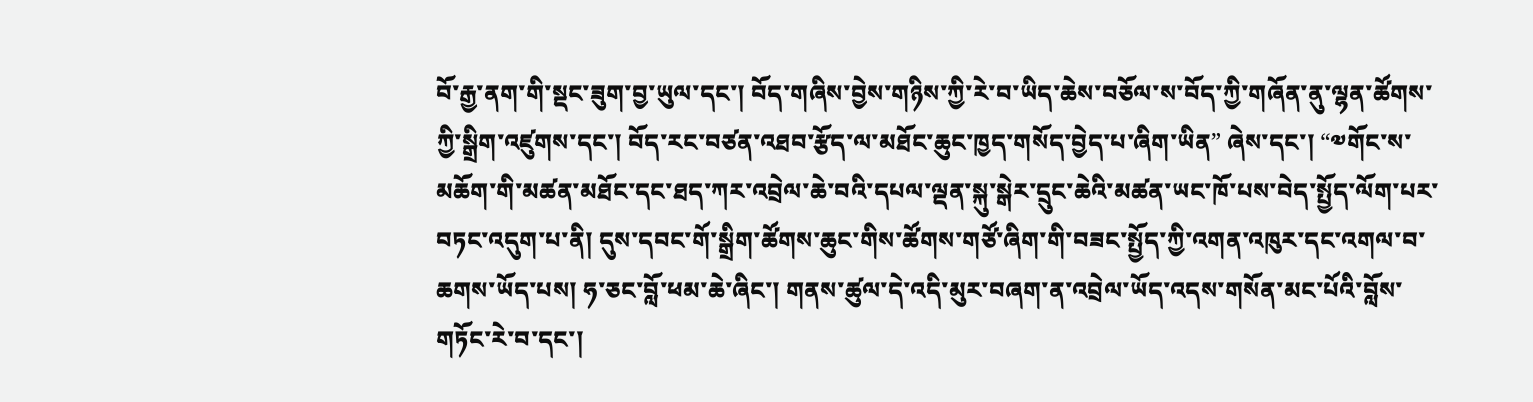བོ་རྒྱ་ནག་གི་སྡང་ཟུག་བྱ་ཡུལ་དང་། བོད་གཞིས་བྱེས་གཉིས་ཀྱི་རེ་བ་ཡིད་ཆེས་བཅོལ་ས་བོད་ཀྱི་གཞོན་ནུ་ལྷན་ཚོགས་ཀྱི་སྒྲིག་འཛུགས་དང་། བོད་རང་བཙན་འཐབ་རྩོད་ལ་མཐོང་ཆུང་ཁྱད་གསོད་བྱེད་པ་ཞིག་ཡིན” ཞེས་དང་། “༧གོང་ས་མཆོག་གི་མཚན་མཐོང་དང་ཐད་ཀར་འབྲེལ་ཆེ་བའི་དཔལ་ལྡན་སྐུ་སྒེར་དྲུང་ཆེའི་མཚན་ཡང་ཁོ་པས་བེད་སྤྱོད་ལོག་པར་བཏང་འདུག་པ་ནི། དུས་དབང་གོ་སྒྲིག་ཚོགས་ཆུང་གིས་ཚོགས་གཙོ་ཞིག་གི་བཟང་སྤྱོད་ཀྱི་འགན་འཁུར་དང་འགལ་བ་ཆགས་ཡོད་པས། ཧ་ཅང་བློ་ཕམ་ཆེ་ཞིང་། གནས་ཚུལ་དེ་འདི་མུར་བཞག་ན་འབྲེལ་ཡོད་འདས་གསོན་མང་པོའི་བློས་གཏོང་རེ་བ་དང་།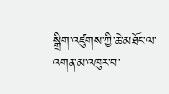སྒྲིག་འཛུགས་ཀྱི་ཆེ་མཐོང་ལ་འགན་མ་འཁུར་བ་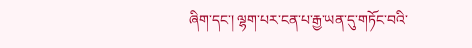ཞིག་དང་། ལྷག་པར་ངན་པ་རྒྱ་ཡན་དུ་གཏོང་བའི་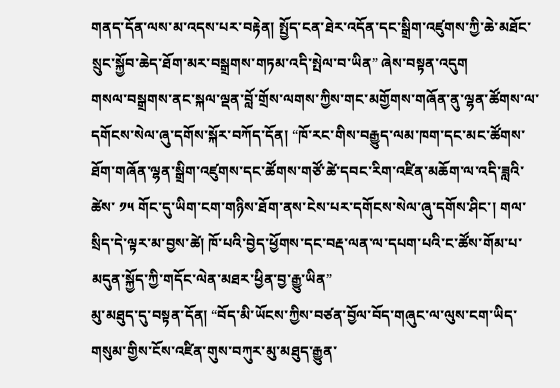གནད་དོན་ལས་མ་འདས་པར་བརྟེན། སྤྱོད་ངན་ཐེར་འདོན་དང་སྒྲིག་འཛུགས་ཀྱི་ཆེ་མཐོང་སྲུང་སྐྱོབ་ཆེད་ཐོག་མར་བསྒྲགས་གཏམ་འདི་སྤེལ་བ་ཡིན” ཞེས་བསྟན་འདུག
གསལ་བསྒྲགས་ནང་སྐལ་ལྡན་བློ་གྲོས་ལགས་ཀྱིས་གང་མགྱོགས་གཞོན་ནུ་ལྷན་ཚོགས་ལ་དགོངས་སེལ་ཞུ་དགོས་སྐོར་བཀོད་དོན། “ཁོ་རང་གིས་བརྒྱུད་ལམ་ཁག་དང་མང་ཚོགས་ཐོག་གཞོན་ལྷན་སྒྲིག་འཛུགས་དང་ཚོགས་གཙོ་ཚེ་དབང་རིག་འཛིན་མཆོག་ལ་འདི་ཟླའི་ཚེས་ ༡༥ གོང་དུ་ཡིག་ངག་གཉིས་ཐོག་ནས་ངེས་པར་དགོངས་སེལ་ཞུ་དགོས་ཤིང་། གལ་སྲིད་དེ་ལྟར་མ་བྱས་ཚེ། ཁོ་པའི་བྱེད་ཕྱོགས་དང་བརྡ་ལན་ལ་དཔག་པའི་ང་ཚོས་གོམ་པ་མདུན་སྐྱོད་ཀྱི་གདོང་ལེན་མཐར་ཕྱིན་བྱ་རྒྱུ་ཡིན”
མུ་མཐུད་དུ་བསྟན་དོན། “བོད་མི་ཡོངས་ཀྱིས་བཙན་བྱོལ་བོད་གཞུང་ལ་ལུས་ངག་ཡིད་གསུམ་གྱིས་ངོས་འཛིན་གུས་བཀུར་མུ་མཐུད་རྒྱུན་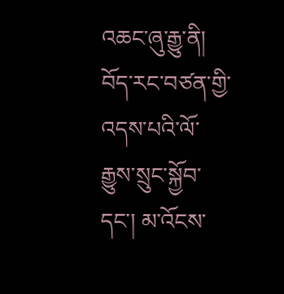འཆང་ཞུ་རྒྱུ་ནི། བོད་རང་བཙན་གྱི་འདས་པའི་ལོ་རྒྱུས་སྲུང་སྐྱོབ་དང་། མ་འོངས་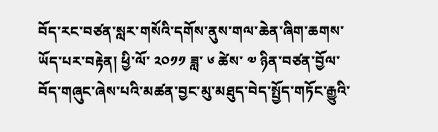བོད་རང་བཙན་སླར་གསོའི་དགོས་ནུས་གལ་ཆེན་ཞིག་ཆགས་ཡོད་པར་བརྟེན། ཕྱི་ལོ་ ༢༠༡༡ ཟླ་ ༦ ཚེས་ ༧ ཉིན་བཙན་བྱོལ་བོད་གཞུང་ཞེས་པའི་མཚན་བྱང་མུ་མཐུད་བེད་སྤྱོད་གཏོང་རྒྱུའི་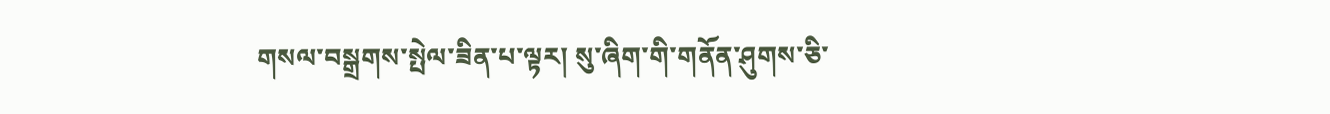གསལ་བསྒྲགས་སྤེལ་ཟིན་པ་ལྟར། སུ་ཞིག་གི་གནོན་ཤུགས་ཅི་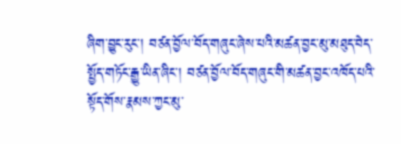ཞིག་བྱུང་རུང་། བཙན་བྱོལ་བོད་གཞུང་ཞེས་པའི་མཚན་བྱང་མུ་མཐུད་བེད་སྤྱོད་གཏོང་རྒྱུ་ཡིན་ཞིང་། བཙན་བྱོལ་བོད་གཞུང་གི་མཚན་བྱང་འཁོད་པའི་སྟོད་གོས་རྣམས་ཀྱང་མུ་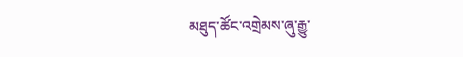མཐུད་ཚོང་འགྲེམས་ཞུ་རྒྱུ་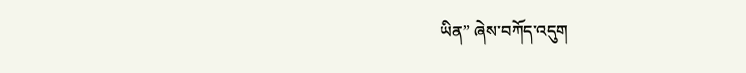ཡིན” ཞེས་བཀོད་འདུག